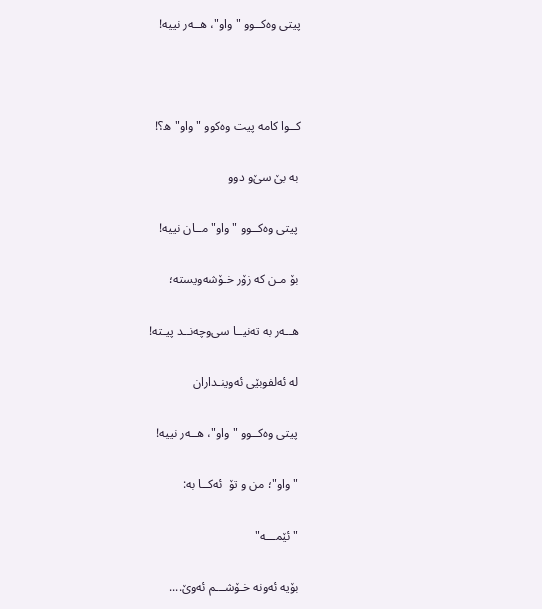پیتی وه‌کــوو "واو"، هــه‌ر نییه‌!



کــوا کامه‌ پیت وه‌کوو "واو"ه‌؟!

 به‌ بێ سێ‌و دوو

 پیتی وه‌کــوو "واو"مــان نییه‌!

 بۆ مـن که‌ زۆر خـۆشه‌ویسته‌؛

 هــه‌ر به‌ ته‌نیــا سی‌وچه‌نــد پیـته‌!

 له‌ ئه‌لفوبێی ئه‌وینـداران

 پیتی وه‌کــوو "واو"، هــه‌ر نییه‌!

 "واو"؛ من و تۆ  ئه‌کــا به‌:

 "ئێمـــه‌"

 بۆیه‌ ئه‌ونه‌ خـۆشـــم ئه‌وێ....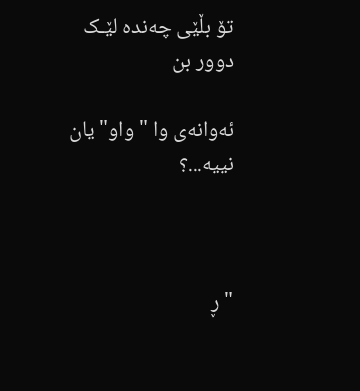تۆ بڵێی چه‌نده‌ لێـک دوور بن

ئه‌وانه‌ی وا "واو"یان نییه‌...؟



" ڕ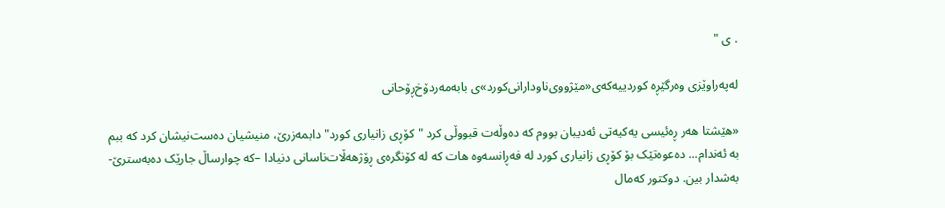. ی "

له‌‌په‌راوێزی وه‌رگێڕه‌ کوردییه‌که‌ی«مێژووی‌ناودارانی‌کورد»ی بابه‌‌مه‌ردۆخ‌ڕۆحانی

«هێشتا هه‌ر ڕه‌ئیسی یه‌کیه‌تی ئه‌دیبان بووم که‌ ده‌وڵه‌ت قبووڵی کرد "کۆڕی زانیاری کورد" دابمه‌زرێ، منیشیان ده‌ست‌نیشان کرد که‌ ببم به‌ ئه‌ندام... ده‌عوه‌تێک بۆ کۆڕی زانیاری کورد له‌ فه‌ڕانسه‌وه‌ هات که‌ له‌ کۆنگره‌ی ڕۆژهه‌ڵات‌ناسانی دنیادا –که‌ چوارساڵ جارێک ده‌به‌سترێ- به‌شدار بین. دوکتور که‌مال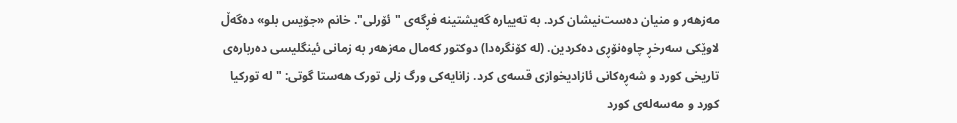مه‌زهه‌ر و منیان ده‌ست‌نیشان کرد. به‌ ته‌ییاره‌ گه‌یشتینه‌ فڕگه‌ی "ئۆرلی". خانم «جۆیس بلو» ده‌گه‌ڵ لاوێکی سه‌رخڕ چاوه‌نۆڕی ده‌کردین. (له‌ کۆنگره‌دا) دوکتور که‌مال مه‌زهه‌ر به‌ زمانی ئینگلیسی ده‌رباره‌ی تاریخی کورد و شه‌ڕه‌کانی ئازادیخوازی قسه‌ی کرد. زانایه‌کی ورگ زلی تورک هه‌ستا گوتی: "له‌ تورکیا کورد و مه‌سه‌له‌ی کورد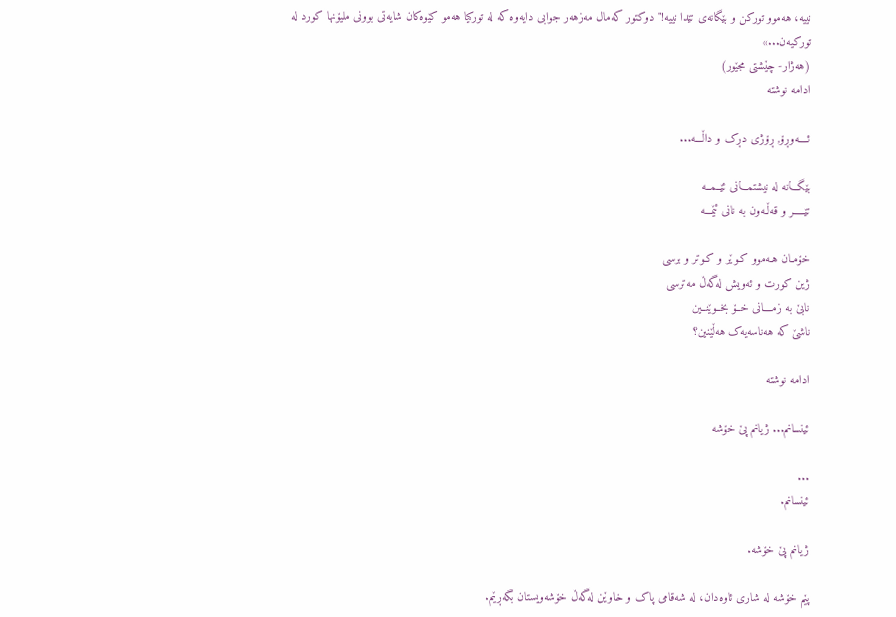نییه‌، هه‌موو تورکن و بێگانه‌ی تێدا نییه‌!" دوکتور که‌مال مه‌زهه‌ر جوابی دایه‌وه‌ که‌ له‌ تورکیا هه‌مو کێوه‌کان شایه‌تی بوونی ملیۆنها کورد له‌ تورکیه‌ن...»
(هه‌ژار- چێشتی مجێور)
ادامه نوشته

ئــــه‌وڕۆ, ڕۆژی دڕک و داڵـــه‌...

بێگـــانه‌ له‌ نیشتمـــانی ئێــمــه
تێـــــر و قه‌‌ڵـه‌‌ون به‌ نانی ئێمـــه‌‌

خۆمـان هـه‌موو کـوێر و کـوتر و برسی
ژین کورت و ئه‌ویش له‌گه‌ڵ مه‌ترسی
نابێ به‌ زمــــانی خــۆ بخــوێنــین
ناشێ که‌ هه‌ناسه‌یه‌ک هه‌ڵێنین؟

ادامه نوشته

ئینسانم... ژیانم پێ خۆشه‌

...
ئینسانم.

ژیانم پێ خۆشه‌.

پێم خۆشه‌ له‌ شاری ئاوه‌دان، له‌ شه‌قامی پاک و خاوێن له‌گه‌ڵ خۆشه‌ویستان بگه‌ڕێم.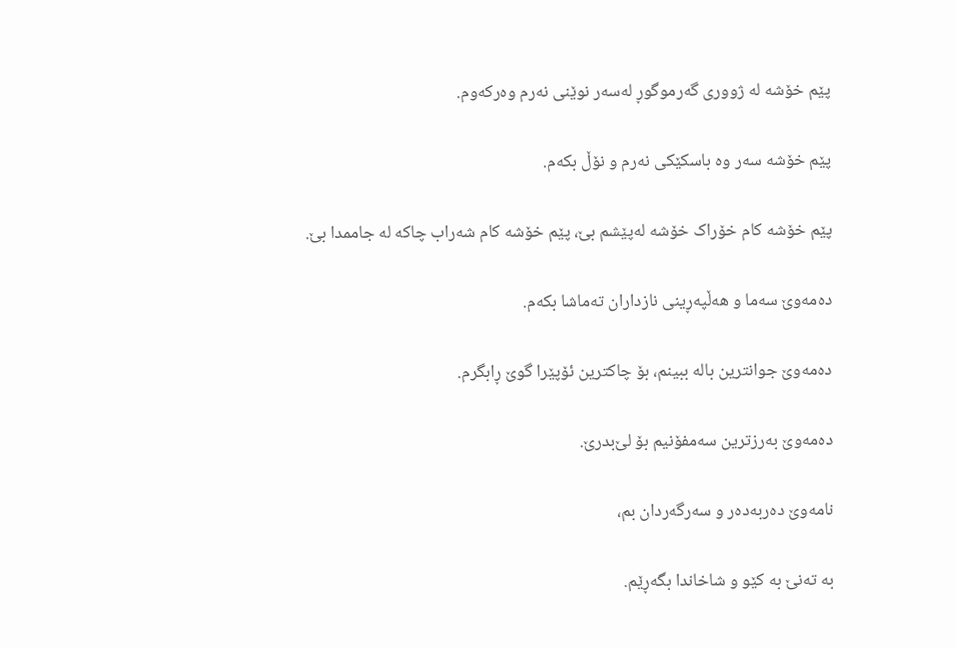پێم خۆشه‌ له‌ ژووری گه‌رموگوڕ له‌سه‌ر نوێنی نه‌رم وه‌رکه‌وم.

پێم خۆشه‌ سه‌ر وه‌ باسکێکی نه‌رم و نۆڵ بکه‌م.

پێم خۆشه‌ کام خۆراک خۆشه‌ له‌پێشم بێ، پێم خۆشه‌ کام شه‌راب چاکه‌ له‌ جاممدا بێ.

ده‌مه‌وێ سه‌ما و هه‌ڵپه‌ڕینی نازداران ته‌ماشا بکه‌م.

ده‌مه‌وێ جوانترین باله‌ ببینم، بۆ چاکترین ئۆپێرا گوێ ڕابگرم.

ده‌مه‌وێ به‌رزترین سه‌مفۆنیم بۆ لێ‌بدرێ.

نامه‌وێ ده‌ربه‌ده‌ر و سه‌رگه‌ردان بم،

به‌ ته‌نێ به‌ کێو و شاخاندا بگه‌ڕێم.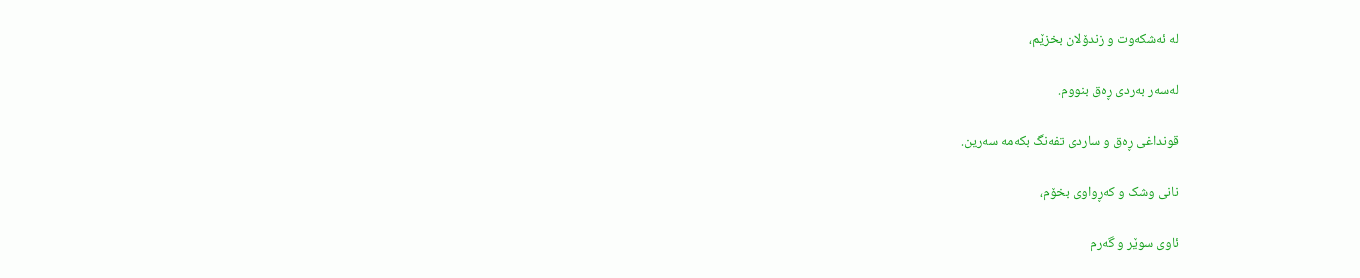له‌ ئه‌شکه‌وت و زندۆلان بخزێم،

له‌سه‌ر به‌ردی ڕه‌ق بنووم.

قونداغی ڕه‌ق و ساردی تفه‌نگ بکه‌مه‌ سه‌رین.

نانی وشک و که‌ڕواوی بخۆم،

ئاوی سوێر و گه‌رم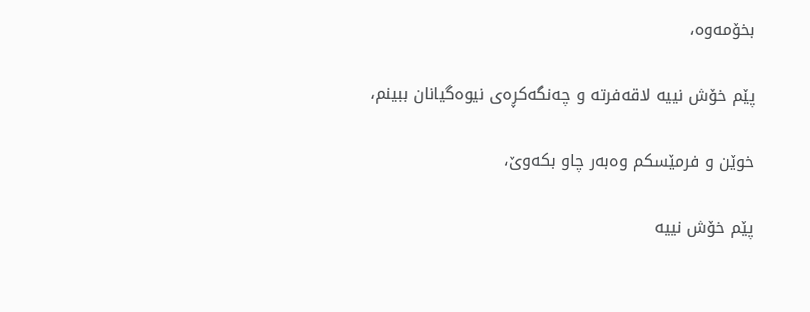بخۆمه‌وه‌،

پێم خۆش نییه‌ لاقه‌فرته‌ و چه‌نگه‌کڕه‌ی نیوه‌گیانان ببینم،

خوێن و فرمێسکم وه‌به‌ر چاو بکه‌وێ،

پێم خۆش نییه‌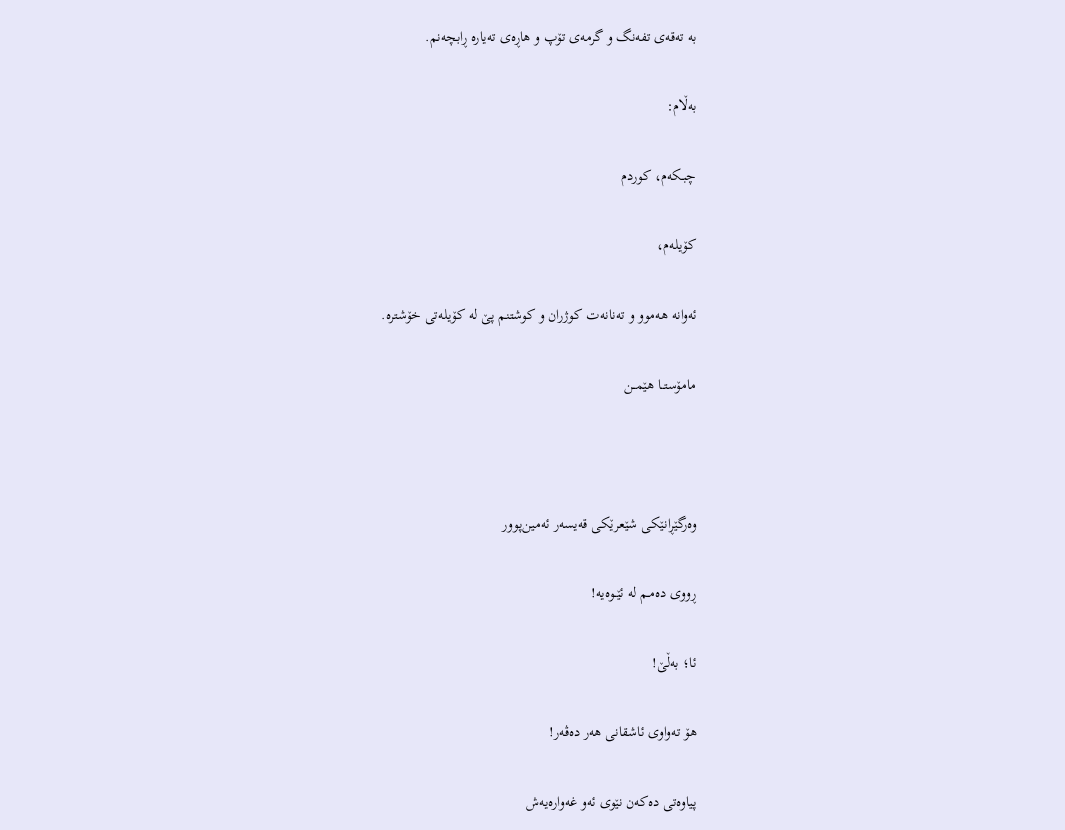به‌ ته‌قه‌ی تفه‌نگ و گرمه‌ی تۆپ و هاڕه‌ی ته‌یاره‌ ڕابچه‌نم.

به‌ڵام:

چبـکه‌م، کوردم

کۆیله‌م،

ئه‌وانه‌ هه‌موو و ته‌نانه‌ت کوژران و کوشتنم پێ له‌ کۆیله‌تی خۆشتره‌.

مامۆستــا هێمــن



وه‌رگێڕانێکی شێعرێکی قه‌یسه‌ر ئه‌مین‌پوور

ڕووی ده‌مـم له‌ ئێــوه‌یه‌!

ئا؛ به‌ڵێ!

هۆ ته‌واوی ئاشقانی هه‌ر ده‌ڤه‌ر!

پیاوه‌تی ده‌که‌ن نێوی ئه‌و غه‌واره‌یه‌ش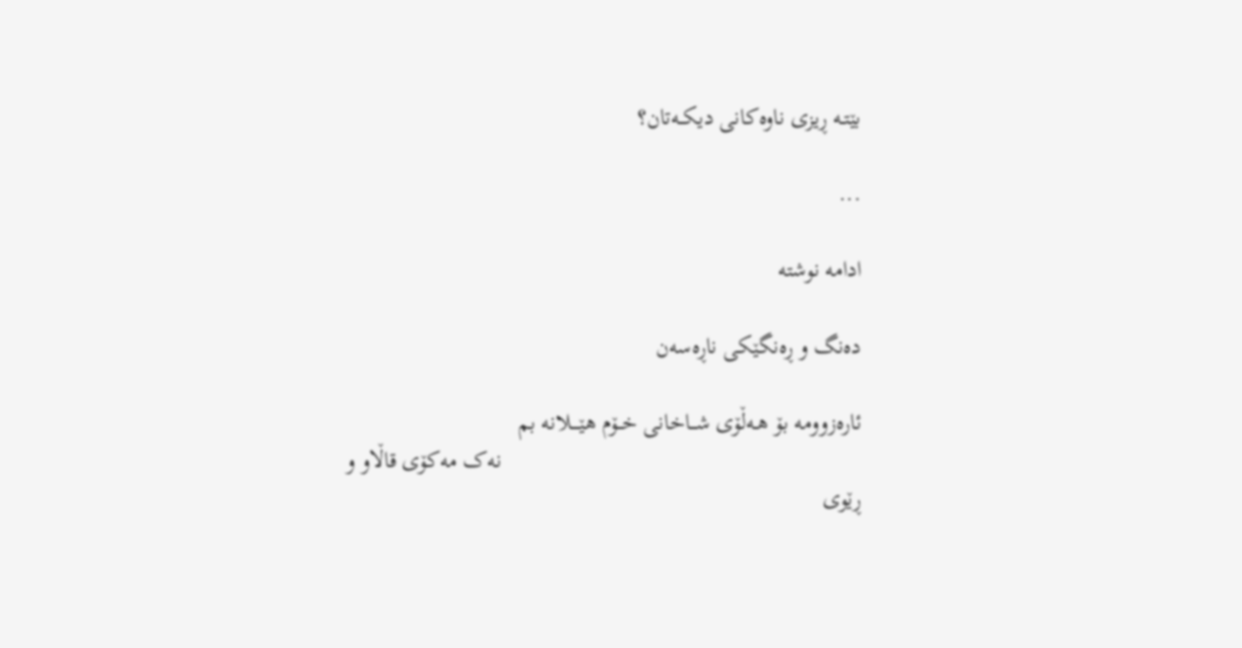بێتـه‌ ڕیزی ناوه‌کانی دیکــه‌تان؟

...

ادامه نوشته

ده‌نگ و ڕه‌نگێکی ناڕه‌سه‌ن

ئاره‌زوومه‌ بۆ هـه‌ڵۆی شـــاخانی خــۆم هێــــلانه‌ بم
                                                             نه‌ک مه‌کۆی قاڵاو و ڕێوی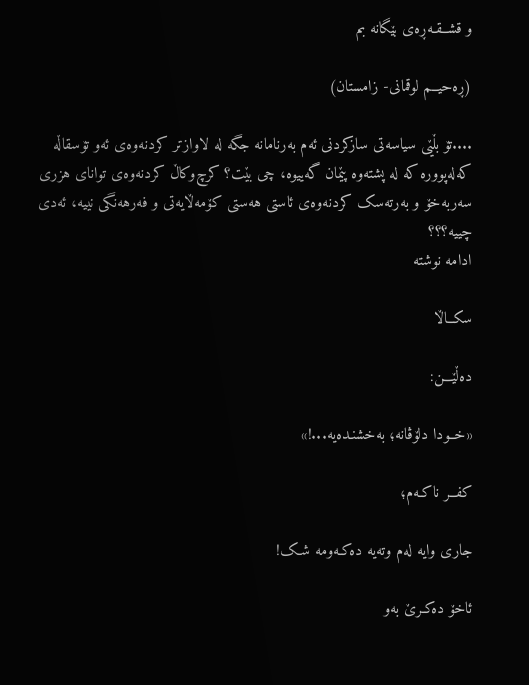و قشــقـه‌ڕه‌ی بێگانه‌ بم

(ڕه‌حیــم لوقمانی- زامستان)

....تۆ بڵێی سیاسه‌تی سازکردنی ئه‌م به‌رنامانه‌ جگه‌ له‌ لاوازتر کردنه‌وه‌ی ئه‌و تۆسقاڵه‌ که‌له‌پووره‌ که‌ له‌ پشته‌وه‌ پێمان گه‌ییوه‌، چی بێت؟ کرچ‌وکاڵ کردنه‌وه‌ی توانای هزری سه‌ربه‌خۆ و به‌رته‌سک‌ کردنه‌وه‌ی ئاستی هه‌ستی کۆمه‌ڵایه‌تی و فه‌رهه‌نگی نییه،‌ ئه‌دی چییه‌؟؟؟
ادامه نوشته

سکــاڵا

ده‌ڵێـــن:

«خــودا دلۆڤانه‌؛ به‌خشنـده‌یه‌...!»

کفــر ناکـه‌م؛

جاری وایه‌ له‌م وته‌یه‌ ده‌کـه‌ومه‌ شـک!

ئاخۆ ده‌کـرێ به‌و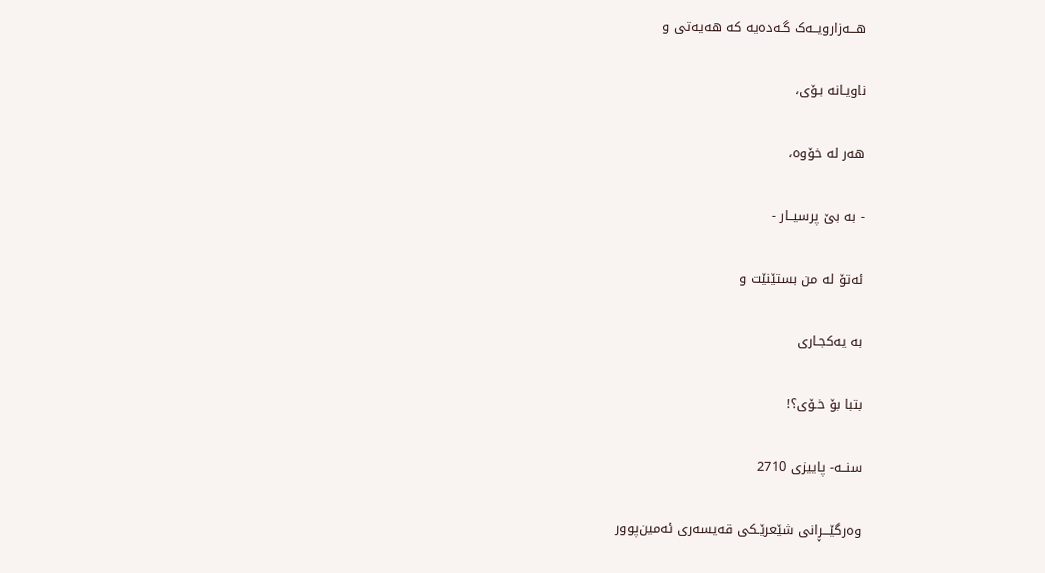هـــه‌زارویــه‌ک گـه‌ده‌یه‌‌ که‌ هه‌یه‌تی و

ناویـانه‌ بـۆی،

هه‌ر له‌ خۆوه‌،

- به‌ بێ پرسیــار -

ئه‌تۆ له‌ ‌من بستێنێت و

به‌ یه‌کجـاری

بتبا بۆ خـۆی؟!

سنــه‌- پاییزی 2710

وه‌رگێـــڕانی شێعرێـکی قه‌یسه‌ری ئه‌مین‌پوور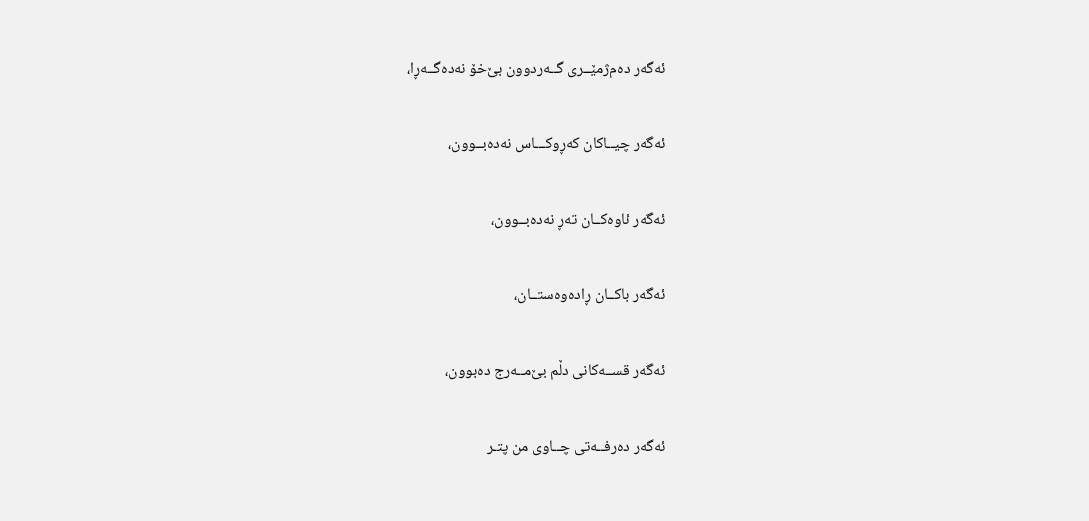ئه‌گه‌ر ده‌م‌ژمێــری گــه‌ردوون بێ‌خۆ نه‌ده‌گــه‌ڕا،

ئه‌گه‌ر چیــاکان که‌ڕوکـــاس نه‌ده‌بــوون،

ئه‌گه‌ر ئاوه‌کــان ته‌ڕ نه‌ده‌بــوون،

ئه‌گه‌ر باکــان ڕاده‌وه‌ستــان،

ئه‌گه‌ر قســه‌کانی دڵم بێ‌‌مــه‌رج ده‌بوون،

ئه‌گه‌ر ده‌رفــه‌تی چــاوی من پتـر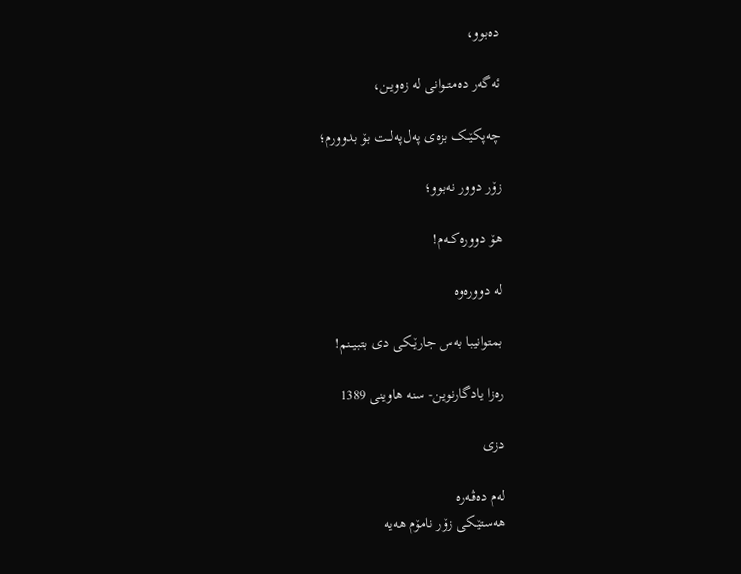ده‌بوو،

ئه‌گه‌ر ده‌متــوانی له‌ زه‌ویـن،

چه‌پکێــک بزه‌ی په‌ل‌په‌لــت بۆ بدوورم؛

زۆر دوور نه‌بوو؛

هۆ دووره‌کــه‌م!

له‌ دووره‌وه

بمتوانیبا به‌س جارێــکی‌ دی بتبیــنم!

ره‌زا یادگارنوین- سنه‌ هاوینی 1389

دزی

له‌م ده‌ڤـه‌ره‌
هه‌ستێـکی زۆر نامۆم هه‌یه‌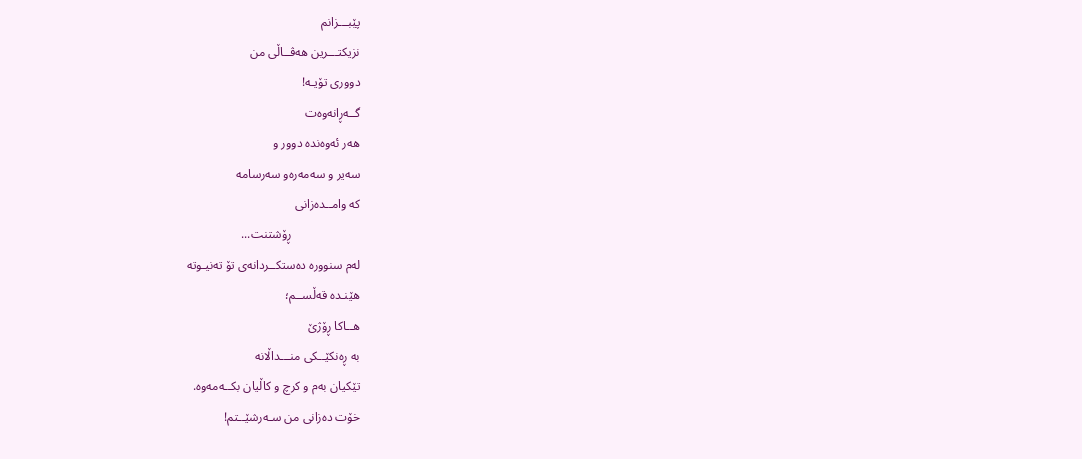پێبـــزانم
نزیکتـــرین هه‌ڤــاڵی من
دووری تۆیـه‌!
گــه‌ڕانه‌وه‌ت
هه‌ر ئه‌وه‌نده‌ دوور و
سه‌یر و سه‌مه‌ره‌و سه‌رسامه‌
که‌ وامــده‌زانی
                      ڕۆشتنت...
له‌م سنووره‌ ده‌ستکــردانه‌ی تۆ ته‌نیـوته‌
هێنـده‌ قه‌ڵســم؛
هــاکا ڕۆژێ
به‌ ڕه‌نکێــکی منـــداڵانه‌
تێکیان به‌م و کرچ و کاڵیان بکــه‌مه‌وه‌.
خۆت ده‌زانی من سـه‌رشێــتم!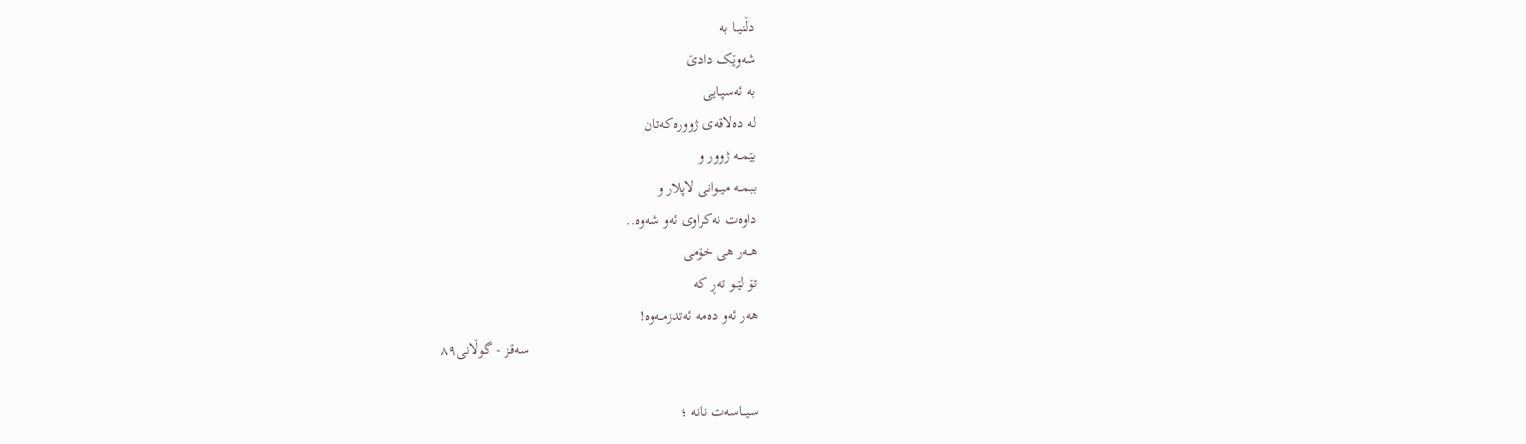دڵنیــا به‌
شه‌وێک دادێ
به‌ ئه‌سپـایی
له‌ ده‌لاقه‌ی ژووره‌که‌تان
بێمــه‌ ژوور و
ببمــه‌ میــوانی لاپلار و
داوه‌ت نه‌کراوی ئه‌و شه‌وه‌..
هــه‌ر هی خۆمی
تۆ لێــو ته‌ڕ که
هه‌ر ئه‌و ده‌مه‌ ئه‌تدزمــه‌وه‌!
                                                             سه‌قـز - گوڵانی۸۹

سیـــاسه‌ت نانه ؛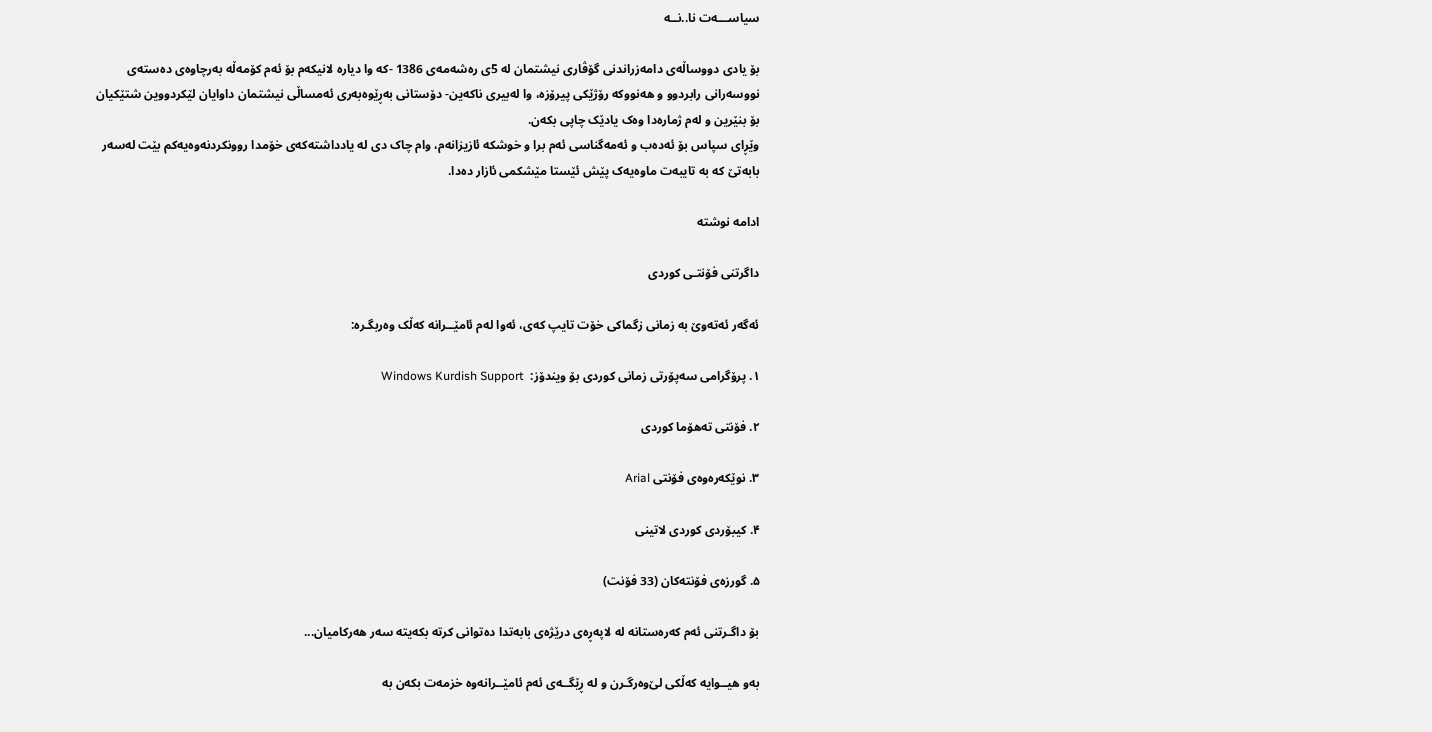سیاســـه‌ت نا..نــه

بۆ یادی دووساڵه‌ی دامه‌زراندنی گۆڤاری نیشتمان له‌ 5ی ره‌شه‌مه‌ی 1386 -که‌ وا دیاره‌ لانیکه‌م بۆ ئه‌م کۆمه‌ڵه‌ به‌رچاوه‌ی ده‌سته‌ی نووسه‌رانی رابردوو و هه‌نووکه‌ رۆژێکی پیرۆزه‌، وا له‌بیری ناکه‌ین- دۆستانی به‌ڕێوه‌به‌ری ئه‌مساڵی نیشتمان داوایان لێکردووین شتێکیان بۆ بنێرین و له‌م ژماره‌دا وه‌ک یادێک چاپی بکه‌ن.
وێڕای سپاس بۆ ئه‌ده‌ب و ئه‌مه‌گناسی ئه‌م برا و خوشکه‌ ئازیزانه‌م، وام چاک دی له‌ یادداشته‌که‌ی خۆمدا روونکردنه‌وه‌یه‌کم بێت له‌سه‌ر بابه‌تێ که‌ به‌ تایبه‌ت ماوه‌یه‌ک پێش ئێستا مێشکمی ئازار ده‌دا.

ادامه نوشته

داگرتنی فۆنتـی کوردی

ئه‌گه‌ر ئه‌ته‌وێ به‌ زمانی زگماکی خۆت تایپ که‌ی، ئه‌وا له‌م ئامێــرانه‌ که‌ڵک وه‌ربگـره‌:

۱. پرۆگرامی سه‌پۆرتی زمانی كوردی بۆ ویندۆز:  Windows Kurdish Support

۲. فۆنتی ته‌هۆما كوردی

۳. نوێکه‌ره‌وه‌ی فۆنتی Arial

۴. كيبۆردى كوردى لاتينى

۵. گورزه‌ی فۆنته‌كان (33 فۆنت)

بۆ داگـرتنی ئه‌م که‌ره‌ستانه‌ له‌ لاپه‌ڕه‌ی درێژه‌ی بابه‌تدا ده‌توانی کرته‌ بکه‌یته‌ سه‌ر هه‌رکامیان...

به‌و هیــوایه‌ که‌ڵکی لێ‌وه‌رگـرن و له‌ ڕێگــه‌ی ئه‌م ئامێــرانه‌وه‌ خزمه‌ت بکه‌ن به‌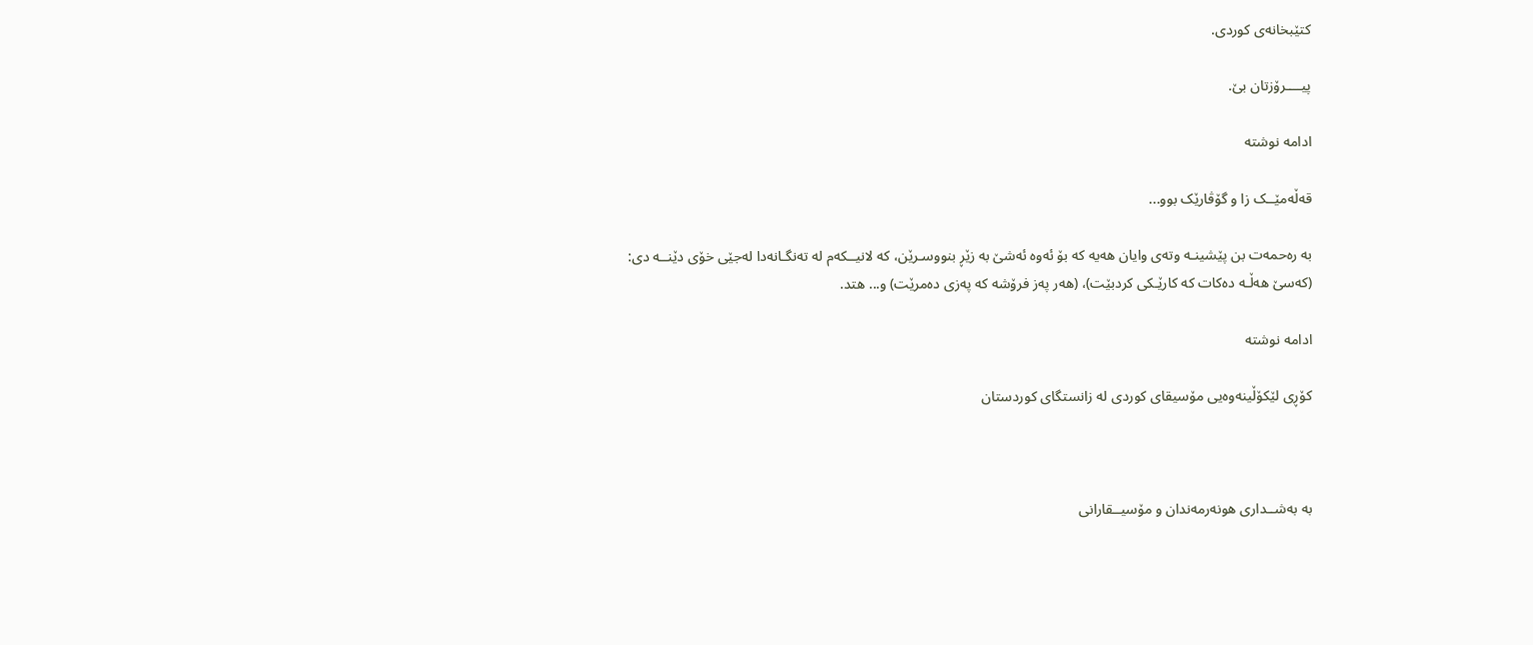کتێبخانه‌ی کوردی.

پیــــرۆزتان بێ.

ادامه نوشته

قه‌ڵه‌مێــک زا و گۆڤارێک بوو...

به‌‌ ره‌حمه‌ت بن پێشینـه‌ وته‌ی وایان هه‌یه‌ که‌ بۆ ئه‌وه‌ ئه‌شێ به‌ زێڕ بنووسـرێن، که‌ لانیــکه‌م له‌ ته‌نگـانه‌دا له‌جێی خۆی دێنــه‌ دی: (که‌سێ هه‌ڵـه‌ ده‌کات که‌ کارێـکی کردبێت)، (هه‌ر په‌ز فرۆشه‌ که‌ په‌زی ده‌مرێت) و... هتد.

ادامه نوشته

کۆڕی لێکۆڵینه‌وه‌یی مۆسیقای کوردی له‌ زانستگای کوردستان



به‌ به‌شــداری هونه‌رمه‌ندان و مۆسیــقارانی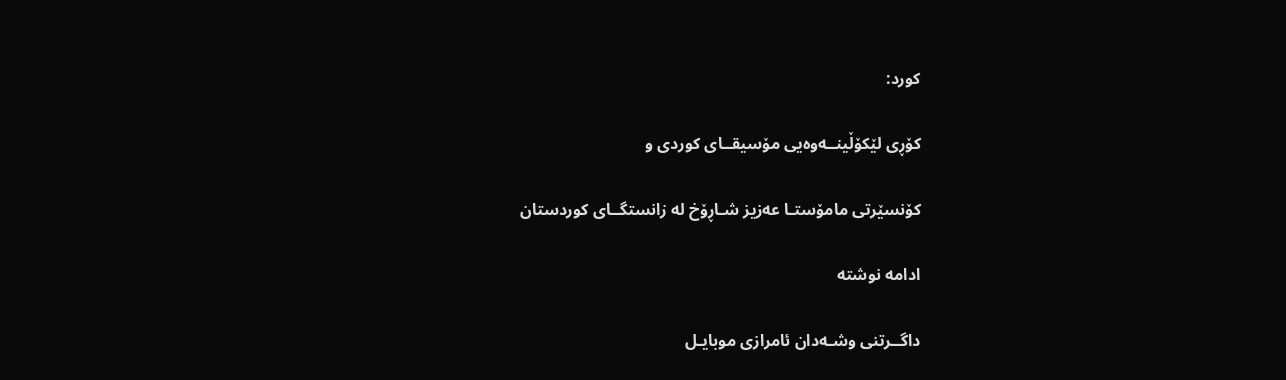کورد:

کۆڕی لێکۆڵینــه‌وه‌یی مۆسیقــای کوردی و

کۆنسێرتی مامۆستـا عه‌زیز شـاڕۆخ له‌ زانستگــای کوردستان

ادامه نوشته

داگــرتنی وشـه‌دان ئامرازی موبایـل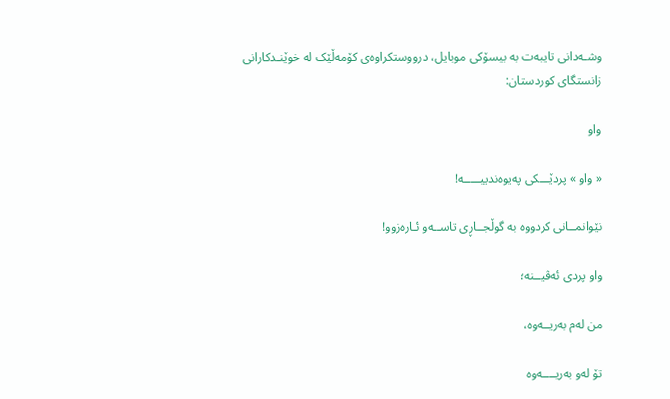وشـه‌دانی تایبه‌ت به‌ بیسۆکی موبایل، درووستکراوه‌ی کۆمه‌ڵێک له‌ خوێنـدکارانی زانستگای کوردستان:

واو

« واو » پردێـــکی په‌یوه‌ندییـــــه!

نێوانمــانی کردووه به گوڵجــاڕی تاســه‌و ئـاره‌زوو!

واو پردی ئه‌ڤیــنه؛

من له‌م به‌ریــه‌وه،

تۆ له‌و به‌ریــــه‌وه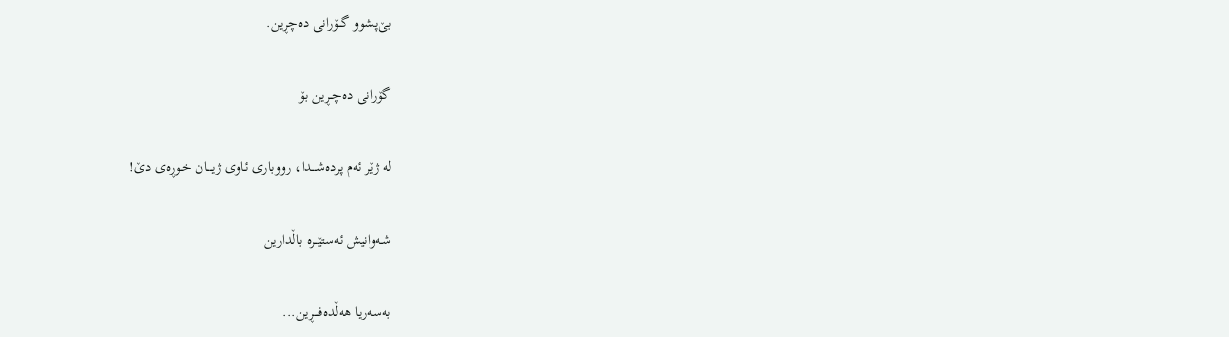بێ‌پشوو گــۆرانی ده‌چڕین.

گۆرانی ده‌چــڕین بۆ

له ژێر ئه‌م پرده‌شـــدا، رووباری ئـاوی ژیــــان خـوڕه‌ی دێ!

شـه‌وانیش ئه‌ستێــره باڵدارین

به‌‌سه‌ریا هه‌ڵده‌فــــڕین...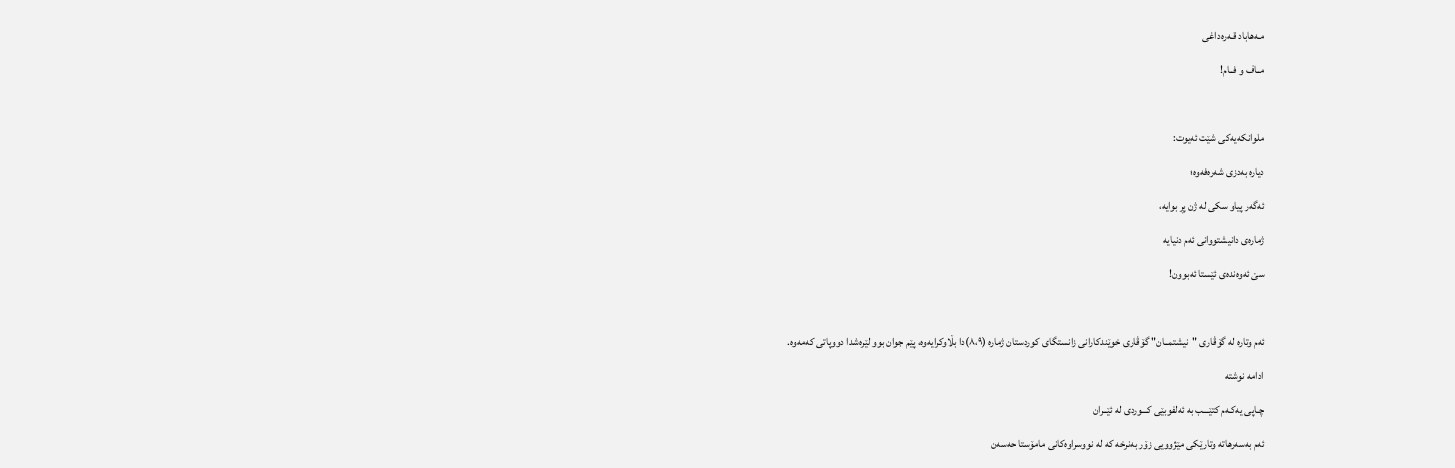مـه‌هاباد قـه‌ره‌داغی

مــاف و فــام!



ملوانکه‌یه‌کی شێت ئه‌یوت:

دیاره‌ به‌دزی شه‌ره‌فه‌وه‌؛

ئه‌گه‌ر پیاو سکی له‌ ژن پڕ بوایه‌،

ژماره‌ی دانیشتووانی ئه‌م دنیایه‌

سێ ئه‌وه‌نده‌ی ئێستا ئه‌بوون!



ئه‌م وتاره‌ له‌ گۆڤاری "نیشتمــان" گۆڤاری خوێندکارانی زانستگای کوردستان ژماره‌ (۸،۹)دا بڵاوکرایه‌وه‌، پێم جوان بوو لێره‌شدا دووپاتی که‌مه‌وه‌.

ادامه نوشته

چـاپی یه‌كـه‌م كتێـــب به‌ ئه‌لفوبێی كـــوردی له‌ ئێــران

ئه‌م به‌سه‌رهاته‌ وتارێکی مێژوویی زۆر به‌نرخه که‌ له‌ نووسراوه‌کانی مامۆستا حه‌سه‌ن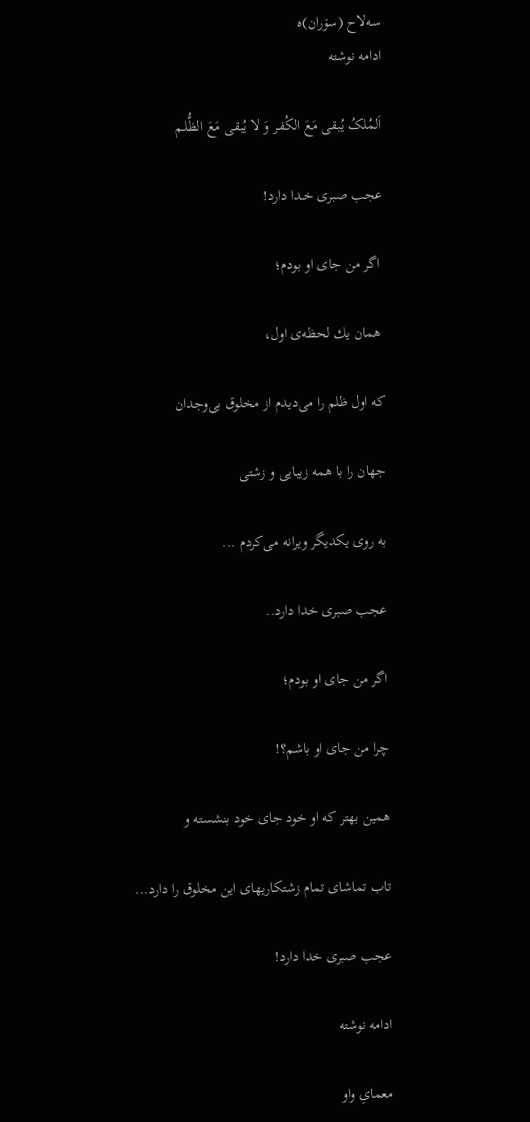سه‌لاح (سۆران)ه‌
ادامه نوشته

اَلمُلکُ یُبقی مَعَ الکُفـر وَ لا یُبقی مَعَ الظُّلـم

عجب صبری خــدا دارد!

 اگر من جای او بودم؛

 همان يك لحظه‌ی اول،

كه اول ظلم را می‌ديدم از مخلوق بی‌وجدان

جهان را با همه زيبايی و زشتی

به روی يكديگر ويرانه می‌كردم ...

عجب صبری خدا دارد..

اگر من جای او بودم؛

چرا من جای او باشم؟!

همين بهتر كه او خود جای خود بنشسته و

تاب تماشای تمام زشتكاریهای اين مخلوق را دارد...

عجب صبری خدا دارد!

ادامه نوشته

معمایِ واو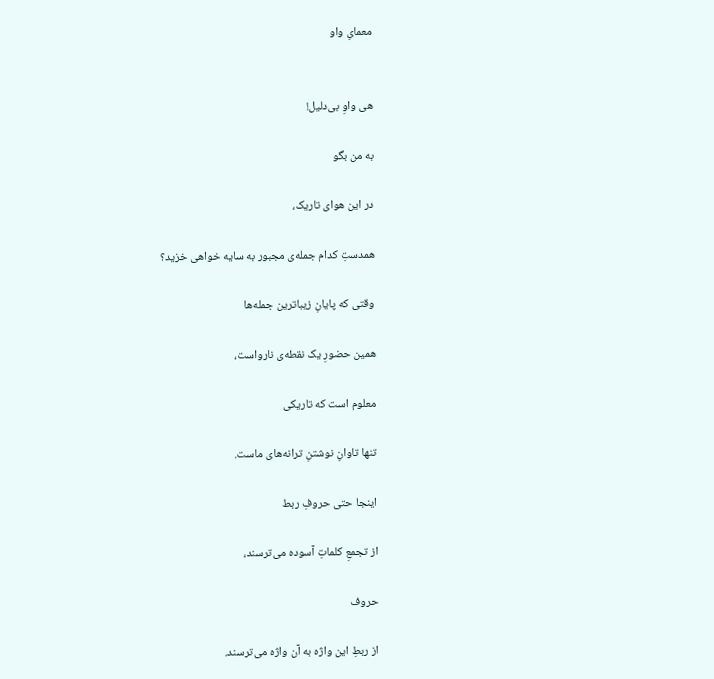معمایِ واو


هی واوِ بی‌دليل!

به من بگو

در اين هوای تاريک،

همدستِ کدام جمله‌ی مجبور به سايه خواهی خزيد؟

وقتی که پايانِ زيباترين جمله‌ها

همين حضورِ يک نقطه‌ی نارواست،

معلوم است که تاريکی

تنها تاوانِ نوشتنِ ترانه‌های ماست.

اينجا حتی حروفِ ربط

از تجمعِ کلماتِ آسوده می‌ترسند،

حروف

از ربطِ اين واژه به آن واژه می‌ترسند.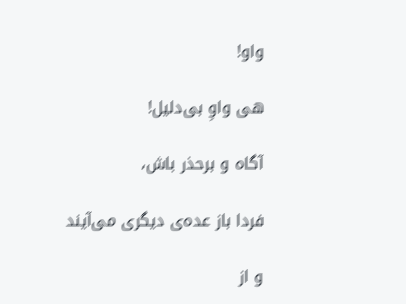واو!

هی واوِ بی‌دليل!

آگاه و برحذر باش،

فردا باز عده‌ی ديگری می‌آيند

و از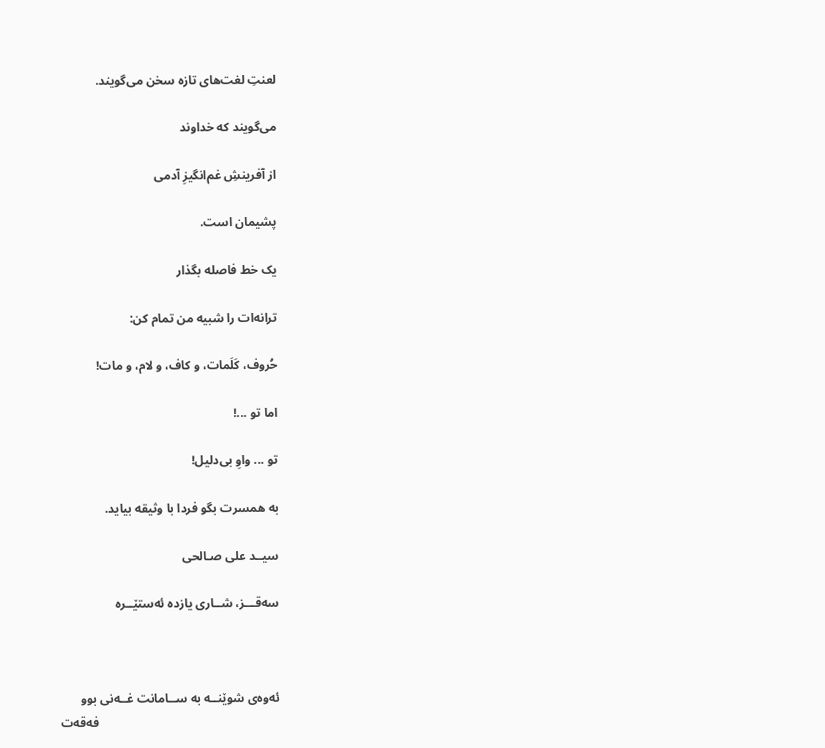لعنتِ لغت‌های تازه سخن می‌گويند.

می‌گويند که خداوند

از آفرينشِ غم‌انگيزِ آدمی

پشيمان است.

يک خط فاصله بگذار

ترانه‌ات را شبيه من تمام کن:

حُروف، کَلَمات، و کاف، و لام، و مات!

اما تو ...!

تو ... واوِ بی‌دليل!

به همسرت بگو فردا با وثيقه بيايد.

سیــد علی صـالحی

سه‌قـــز، شــاری یازده ئه‌ستێــره



ئه‌وه‌ی شوێنــه‌ به‌ ســامانت غــه‌نی بوو
                                                          فه‌قه‌ت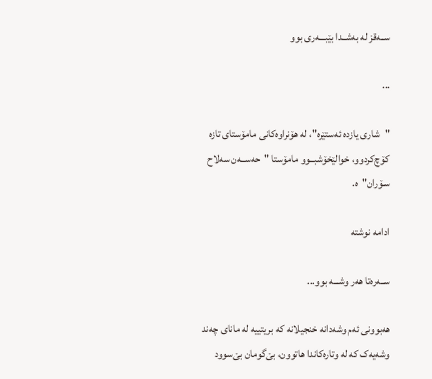ســه‌قز له‌ به‌شــدا بێبـــه‌ری بوو

...

"شاری یازده ئه‌ستێره"، له‌ هۆنراوه‌کانی مامۆستای تازه‌ کۆچ‌کردوو، خوالێخۆشبــوو مامۆستا "حه‌ســه‌ن سه‌لاح سـۆران"ه‌.

ادامه نوشته

ســه‌ره‌تا هه‌ر وشـــه‌ بوو...

هه‌بوونی ئه‌م وشه‌دانه‌ خنجیلانه‌ که‌ بریتییه‌ له‌ مانای چه‌ند وشه‌یه‌ک که‌ له‌ وتاره‌کاندا هاتوون، بێ‌گومان بێ‌سوود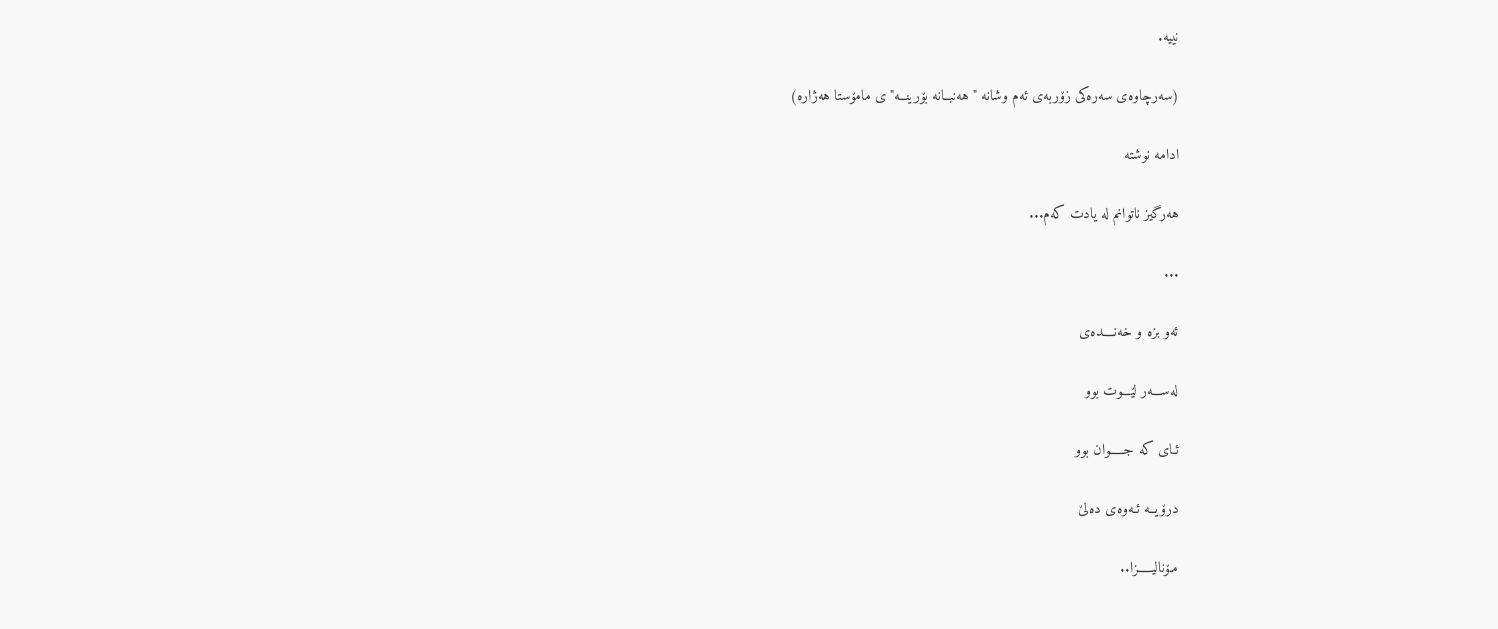نییه‌.

(سه‌رچاوه‌ی سه‌ره‌کی زۆربه‌ی ئه‌م وشانه‌ "هه‌نبــانه‌ بۆرینــه‌"ی مامۆستا هه‌ژاره‌)

ادامه نوشته

هه‌رگیز ناتوانم له‌ یادت كه‌م...

...

ئه‌و بزه‌ و خه‌نــــده‌ی

له‌‌ســـه‌ر لێـــوت بوو

ئـای كه‌ جـــــوان بوو

درۆیــه‌ ئـه‌وه‌ی ده‌لێ

مـۆنالیـــــزا..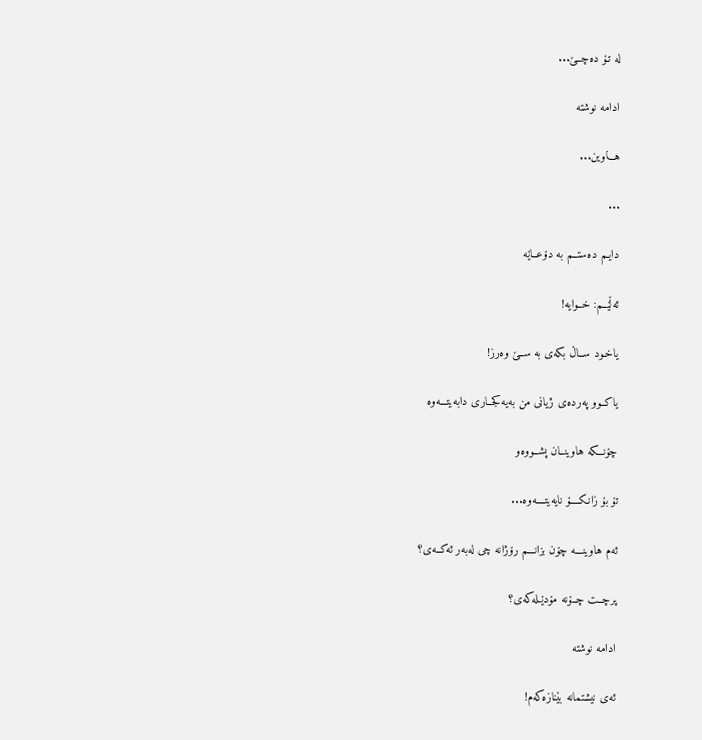له‌ تـۆ ده‌چــێ...

ادامه نوشته

هـــاوین...

...

دایـم ده‌ستــم به دۆعــاێه

ئه‌ڵێــم: خــوایه!

یاخـود ســاڵ بکه‌ی به ســێ وه‌رز!

یاکــوو په‌رده‌ی ژیانی من به‌یه‌کجــاری دابه‌یتـــه‌وه

چۆنـــکه هاوینــان پشــووه‌و

تۆ بۆ زانـکــــۆ نایه‌یتــــه‌وه...

ئه‌م هاوینـــه چۆن بزانـــم رۆژانه چی له‌به‌ر ئه‌کــه‌ی؟

پرچــت چــۆنه مۆدێـله‌که‌ی؟

ادامه نوشته

ئه‌ی نیشتمانه‌ بێنازه‌که‌‌م!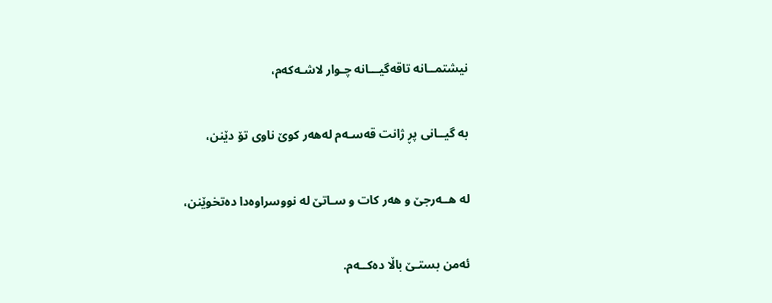نیشتمــانه تاقه‌گیـــانه‌ چـوار لاشـه‌که‌م،

به‌ گیــانی پڕ ژانت قه‌سـه‌م له‌هه‌ر کوێ ناوی تۆ دێنن،

له‌ هــه‌رجێ و هه‌ر کات و سـاتێ له‌ نووسراوه‌دا ده‌تخوێنن،

ئه‌من بستـێ باڵا ده‌کــه‌م.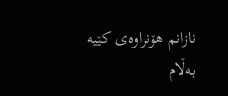نازانم هۆنراوه‌ی کێیه‌ به‌ڵام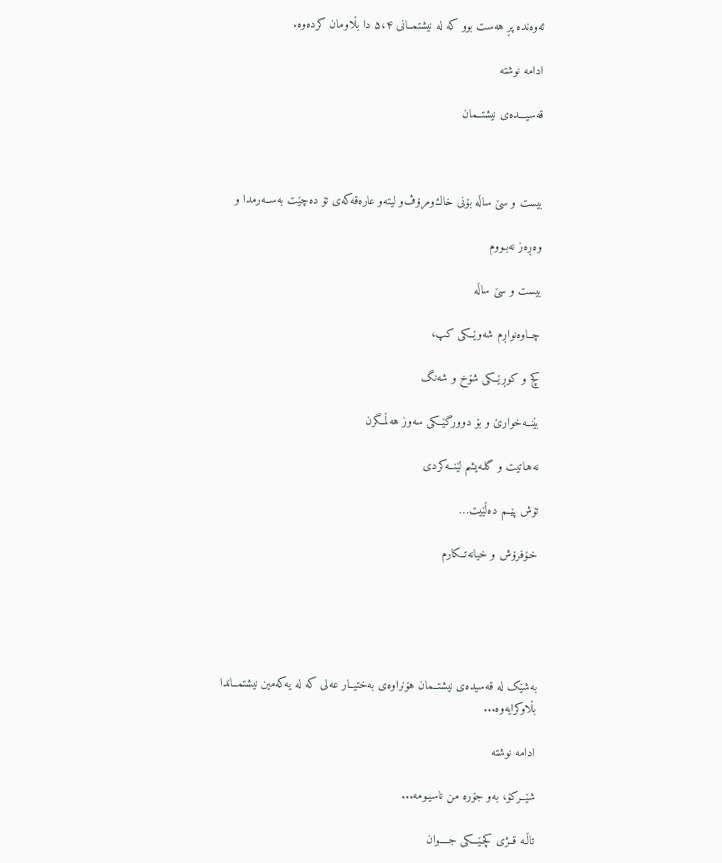ئه‌وه‌نده‌ پڕ هه‌ست بوو که‌ له‌ نیشتمــانی ۵،۴ دا بڵاومان کرده‌وه‌.

ادامه نوشته

قه‌سیـــده‌ی نیشتــمان



بیست و سێ ساڵە بۆنی خاك‌ومرۆڤ‌و لیتە‌و عارەقەكەی تۆ دەچێت بەســەرمدا و

وەڕ‌‌‌‌ه‌ز نەبـووم

بیست و سێ ساڵە

چــاوەنواڕم شەوێــكی كپ،

كچ و كوڕێــكی شۆخ و شەنگ

بێنــەخوارێ و بۆ دوورگێــكی سەوز هەڵمــگرن

نەهـاتیت و گلـەیشم لێنــەكردی

تۆش پێــم دەڵێیت…

خـۆفرۆش و خیانەتــكارم





به‌شێک له‌ قه‌سیده‌ی نیشتــمان هۆنراوه‌ی به‌ختیــار عه‌لی که‌ له‌ یه‌که‌مین نیشتمــاندا بڵاوکرایه‌وه‌...

ادامه نوشته

شێــرکۆ، به‌و جۆره‌ من ناسیـومه‌...

تاڵـه ‌قــژی کچـێـــکی جــــوان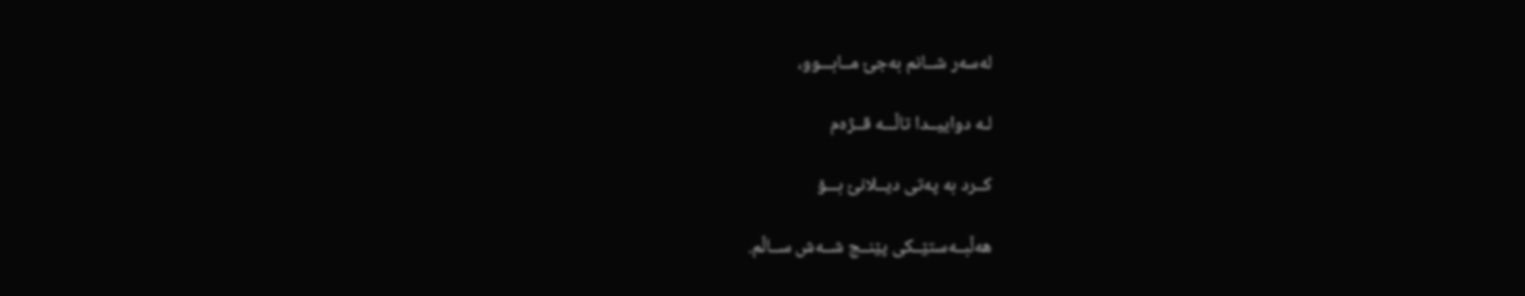له‌سه‌ر شــانم به‌جێ مــابـــوو،

لـه ‌دواییــدا تاڵـــه‌ قــژه‌م

کــرد به‌ په‌تی دیــلانێ بـــۆ

هه‌ڵبــه‌ستێــکی پێنــج‌ شــه‌ش ســاڵم.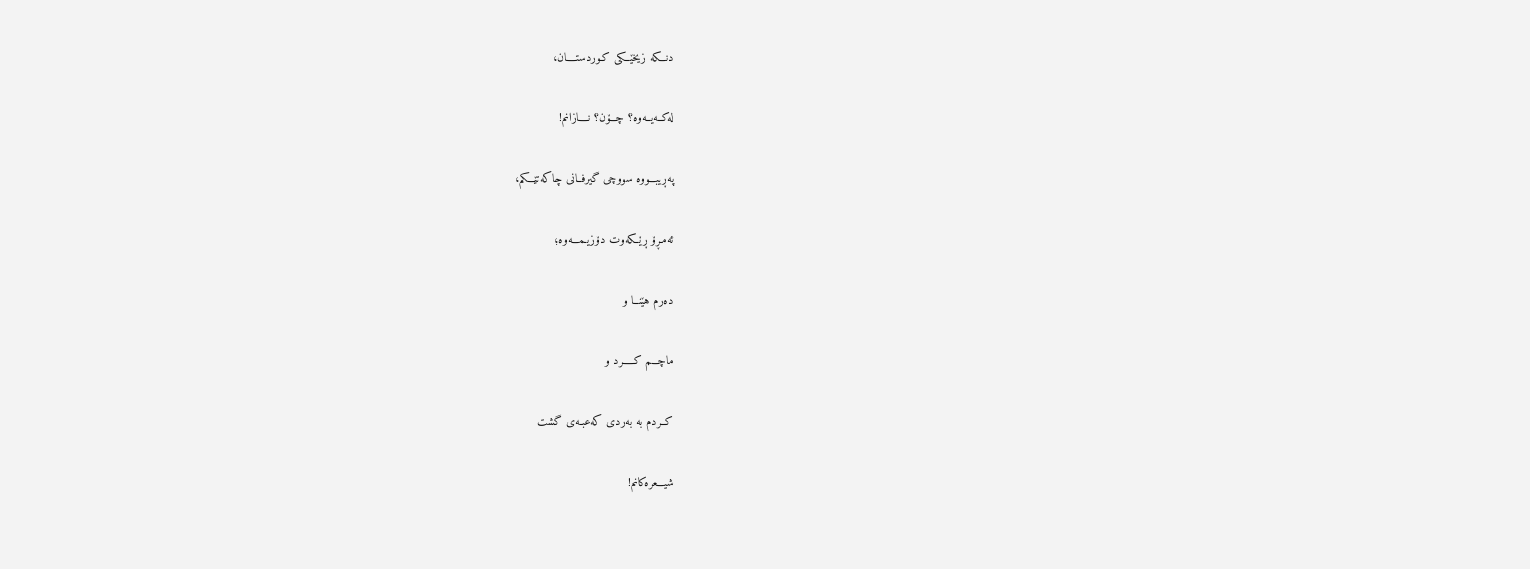د‌نـــکه‌ زیخێــکی کـوردستــــان،

له‌کــه‌یــه‌وه‌؟ چـــۆن؟ نــــازانم!

په‌ڕیبـــووه‌ سووچی گیرفــانی چاکه‌تێـــکم،

ئه‌مـڕۆ ڕێــکه‌وت دۆزیـمـــه‌وه‌؛

ده‌رم هێنــا و

ماچـــم کـــــرد و

کــردم به‌ به‌ردی که‌عبـه‌ی گشت

شیـــعره‌کانم!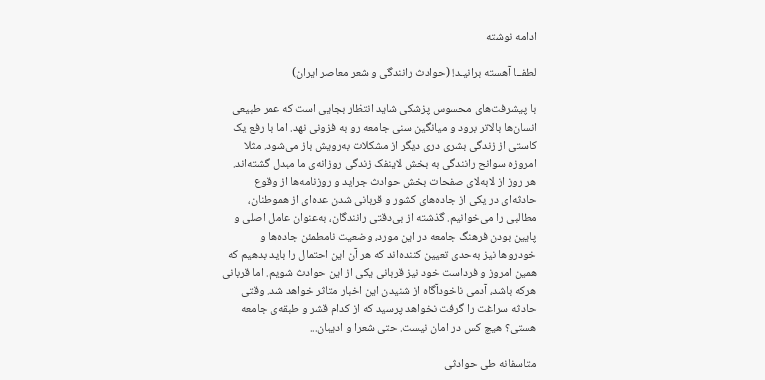ادامه نوشته

لطفــا آهسته‌ برانیـد! (حوادث رانندگی و شعر معاصر ایران)

با پیشرفت‌های محسوس پزشکی شاید انتظار بجایی است که‌ عمر طبیعی انسان‌ها بالاتر برود و میانگین سنی جامعه‌ رو به‌ فزونی نهد. اما با رفع یک کاستی از زندگی بشری دری دیگر از مشکلات به‌رویش باز می‌شود. مثلا امروزه‌ سوانح رانندگی به‌ بخش لاینفک زندگی روزانه‌ی ما مبدل گشته‌اند. هر روز از لابه‌لای صفحات بخش حوادث جراید و روزنامه‌ها از وقوع حادثه‌ای در یکی از جاده‌های کشور و قربانی شدن عده‌ای از هموطنان، مطالبی را می‌خوانیم. گذشته‌ از بی‌دقتی رانندگان، به‌عنوان عامل اصلی و پایین بودن فرهنگ جامعه‌ در این مورد، وضعیت نامطمئن جاده‌ها و خودروها نیز به‌حدی تعیین کننده‌اند که‌ هر آن این احتمال را باید بدهیم که‌ همین امروز و فرداست خود نیز قربانی یکی از این حوادث شویم. اما قربانی هرکه‌ باشد، آدمی ناخودآگاه از شنیدن این اخبار متاثر خواهد شد. وقتی حادثه‌ سراغت را گرفت نخواهد پرسید که‌ از کدام قشر و طبقه‌ی جامعه هستی؟ هیچ کس در امان نیست. حتی شعرا و ادیبان...

متاسفانه‌ طی حوادثی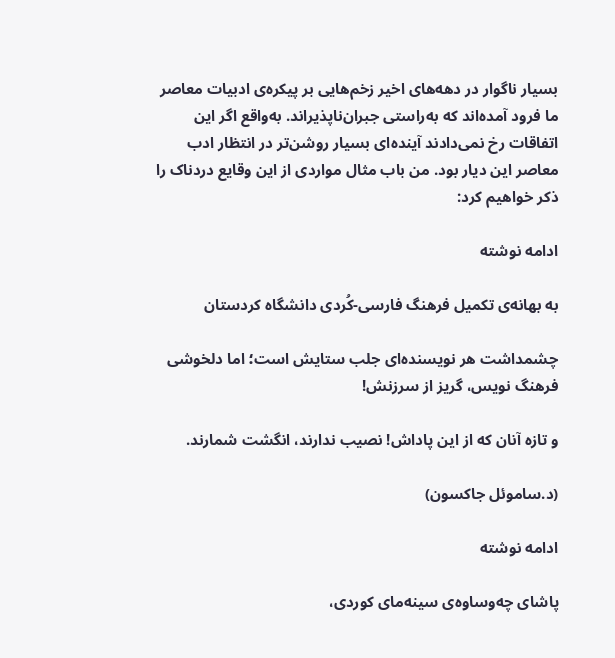بسیار ناگوار در دهه‌های اخیر زخم‌هایی بر پیکره‌ی ادبیات معاصر ما فرود آمده‌اند که‌ به‌راستی جبران‌ناپذیراند. به‌واقع اگر این اتفاقات رخ نمی‌دادند آینده‌ای بسیار روشن‌تر در انتظار ادب معاصر این دیار بود. من باب مثال مواردی از این وقایع دردناک را ذکر خواهیم کرد:

ادامه نوشته

به بهانه‌ی تکمیل فرهنگ فارسی-کُردی دانشگاه کردستان

چشمداشت هر نویسنده‌ای جلب ستایش است؛ اما دلخوشی فرهنگ نویس، گریز از سرزنش!

و تازه آنان که از این پاداش! نصیب ندارند، انگشت شمارند.

(د.ساموئل جاکسون)

ادامه نوشته

پاشای چه‌وساوه‌ی سینه‌مای کوردی،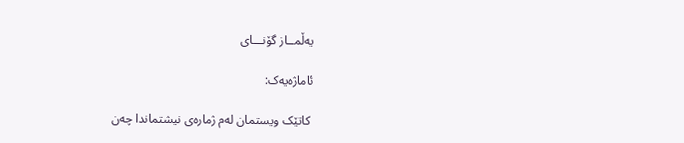یه‌ڵمــاز گۆنـــای

ئاماژه‌یه‌ک:

 کاتێک ویستمان له‌م ژماره‌ی نیشتماندا چه‌ن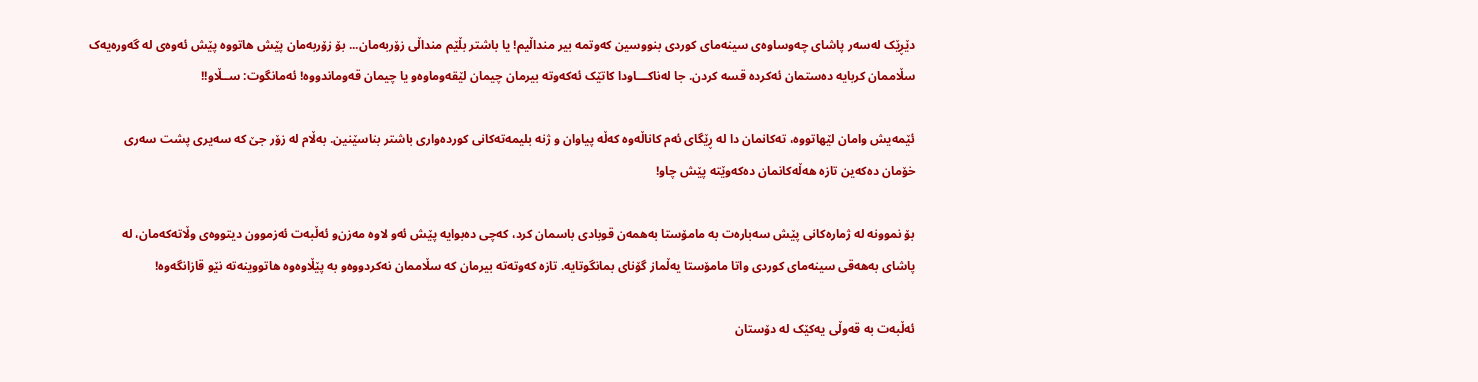دێڕێک له‌سه‌ر پاشای چه‌وساوه‌ی سینه‌مای کوردی بنووسین که‌وتمه‌ بیر منداڵیم! یا باشتر بڵێم منداڵی زۆربه‌مان... بۆ زۆربه‌مان پێش هاتووه‌ پێش ئه‌وه‌ی له‌ گه‌وره‌یه‌ک سڵاممان کربایه‌ ده‌ستمان ئه‌کرده‌ قسه‌ کردن. جا له‌ناکـــاودا کاتێک ئه‌که‌وته‌ بیرمان چیمان لێقه‌وماوه‌و یا چیمان قه‌وماندووه‌! ئه‌مانگوت: ســڵاو!!

ئێمه‌یش وامان لێهاتووه‌، ته‌کانمان دا له‌ ڕێگای ئه‌م کاناڵه‌وه‌ که‌ڵه‌ پیاوان و ژنه‌ بلیمه‌ته‌کانی کورده‌واری باشتر بناسێنین. به‌ڵام له‌ زۆر جێ که‌ سه‌یری پشت سه‌ری خۆمان ده‌که‌ین تازه‌ هه‌ڵه‌کانمان ده‌که‌وێته‌ پێش چاو!

بۆ نموونه‌ له‌ ژماره‌کانی پێش سه‌باره‌ت به‌ مامۆستا به‌همه‌ن قوبادی باسمان کرد، که‌چی ده‌بوایه‌ پێش ئه‌و لاوه‌ مه‌زن‌و ئه‌ڵبه‌ت ئه‌زموون دیتووه‌ی وڵاته‌که‌مان، له‌ پاشای به‌هه‌قی سینه‌مای کوردی واتا مامۆستا یه‌ڵماز گۆنای بمانگوتایه‌. تازه‌ که‌وته‌ته‌ بیرمان که‌ سڵاممان نه‌کردووه‌و به‌ پێڵاوه‌وه‌ هاتووینه‌ته‌ نێو قازانگه‌وه‌!

ئه‌ڵبه‌ت به‌ قه‌وڵی یه‌کێک له‌ دۆستان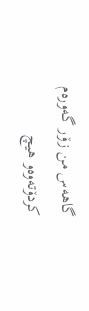گاهه‌س من زۆر گه‌وره‌م کردۆته‌وه‌و هیچ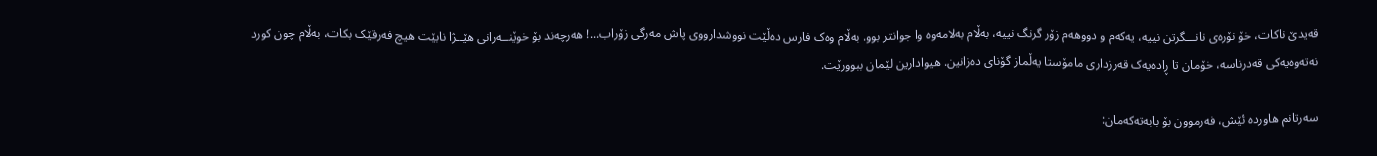قه‌یدێ ناکات، خۆ نۆره‌ی نانـــگرتن نییه‌، یه‌که‌م و دووهه‌م زۆر گرنگ نییه‌، به‌ڵام به‌لامه‌وه‌ وا جوانتر بوو. به‌ڵام وه‌ک فارس ده‌ڵێت نووشدارووی پاش مه‌رگی زۆراب...! هه‌رچه‌ند بۆ خوێنــه‌رانی هێــژا نابێت هیچ فه‌رقێک بکات، به‌ڵام چون کورد نه‌ته‌وه‌یه‌کی قه‌درناسه‌، خۆمان تا ڕاده‌یه‌ک قه‌رزداری مامۆستا یه‌ڵماز گۆنای ده‌زانین. هیوادارین لێمان ببوورێت.

سه‌رتانم هاورده‌ ئێش، فه‌رموون بۆ بابه‌ته‌که‌مان: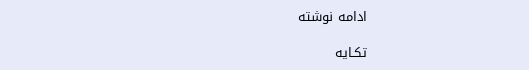ادامه نوشته

تکـایه‌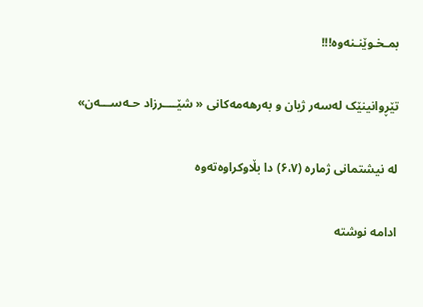بمـخـوێنـنه‌وه!!!

تێڕوانینێک له‌سه‌ر ژیان و به‌رهه‌مه‌کانی « شێــــرزاد حـه‌ســـه‌ن»

له‌ نیشتمانی ژماره‌ (۶،۷) دا بڵاوکراوه‌ته‌وه‌

ادامه نوشته